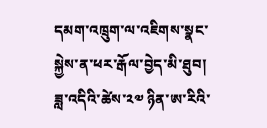དམག་འཁྲུག་ལ་འཇིགས་སྣང་སྐྱེས་ན་ཕར་རྒོལ་བྱེད་མི་ཐུབ།
ཟླ་འདིའི་ཚེས་༢༧ ཉིན་ཨ་རིའི་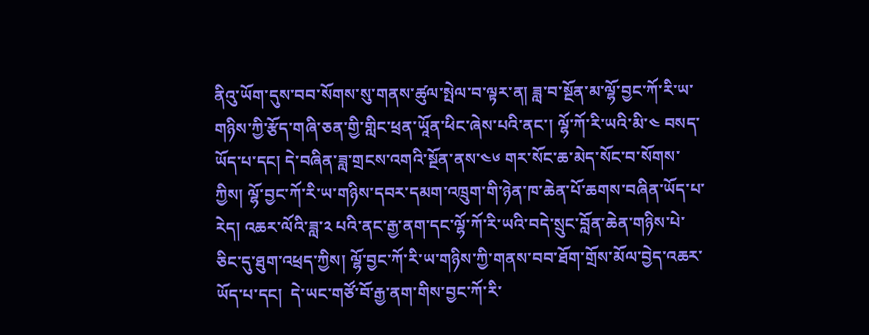ནིའུ་ཡོག་དུས་བབ་སོགས་སུ་གནས་ཚུལ་སྤེལ་བ་ལྟར་ན། ཟླ་བ་སྔོན་མ་ལྷོ་བྱང་ཀོ་རི་ཡ་གཉིས་ཀྱི་རྩོད་གཞི་ཅན་གྱི་གླིང་ཕྲན་ཡཱོན་ཕིང་ཞེས་པའི་ནང་། ལྷོ་ཀོ་རི་ཡའི་མི་༤ བསད་ཡོད་པ་དང། དེ་བཞིན་ཟླ་གྲངས་འགའི་སྔོན་ནས་༤༦ གར་སོང་ཆ་མེད་སོང་བ་སོགས་ཀྱིས། ལྷོ་བྱང་ཀོ་རི་ཡ་གཉིས་དབར་དམག་འཁྲུག་གི་ཉེན་ཁ་ཆེན་པོ་ཆགས་བཞིན་ཡོད་པ་རེད། འཆར་ལོའི་ཟླ་༢ པའི་ནང་རྒྱ་ནག་དང་ལྷོ་ཀོ་རི་ཡའི་བདེ་སྲུང་བློན་ཆེན་གཉིས་པེ་ཅིང་དུ་ཐུག་འཕྲད་ཀྱིས། ལྷོ་བྱང་ཀོ་རི་ཡ་གཉིས་ཀྱི་གནས་བབ་ཐོག་གྲོས་མོལ་བྱེད་འཆར་ཡོད་པ་དང།  དེ་ཡང་གཙོ་བོ་རྒྱ་ནག་གིས་བྱང་ཀོ་རི་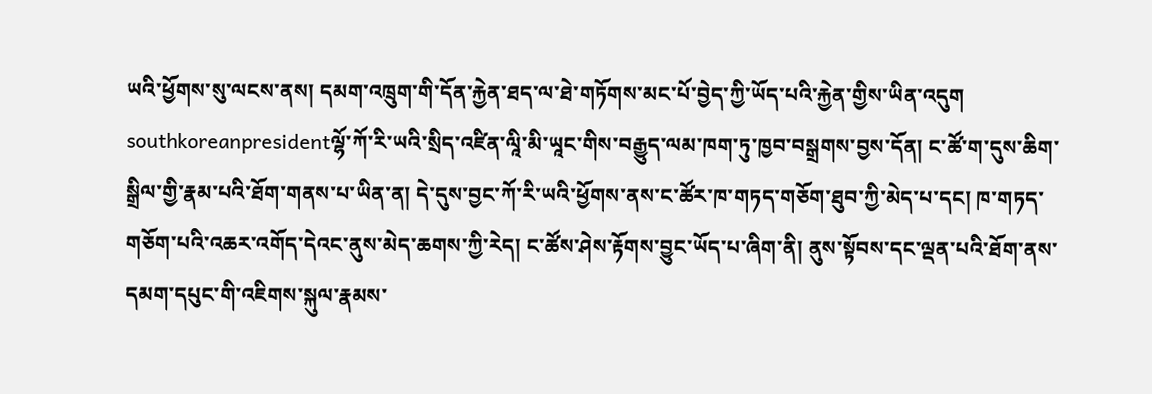ཡའི་ཕྱོགས་སུ་ལངས་ནས། དམག་འཁྲུག་གི་དོན་རྐྱེན་ཐད་ལ་ཐེ་གཏོགས་མང་པོ་བྱེད་ཀྱི་ཡོད་པའི་རྐྱེན་གྱིས་ཡིན་འདུག
southkoreanpresidentལྷོ་ཀོ་རི་ཡའི་སྲིད་འཛིན་ལཱི་མི་ཡཱང་གིས་བརྒྱུད་ལམ་ཁག་ཏུ་ཁྱབ་བསྒྲགས་བྱས་དོན། ང་ཚོ་ག་དུས་ཆིག་སྒྲིལ་གྱི་རྣམ་པའི་ཐོག་གནས་པ་ཡིན་ན། དེ་དུས་བྱང་ཀོ་རི་ཡའི་ཕྱོགས་ནས་ང་ཚོར་ཁ་གཏད་གཅོག་ཐུབ་ཀྱི་མེད་པ་དང། ཁ་གཏད་གཅོག་པའི་འཆར་འགོད་དེའང་ནུས་མེད་ཆགས་ཀྱི་རེད། ང་ཚོས་ཤེས་རྟོགས་བྱུང་ཡོད་པ་ཞིག་ནི། ནུས་སྟོབས་དང་ལྡན་པའི་ཐོག་ནས་དམག་དཔུང་གི་འཇིགས་སྐུལ་རྣམས་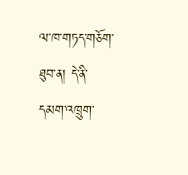ལ་ཁ་གཏད་གཅོག་ཐུབ་ན། དེ་ནི་དམག་འཁྲུག་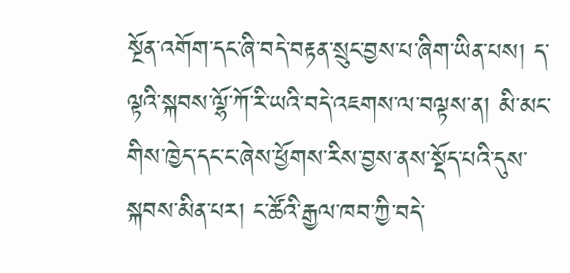སྔོན་འགོག་དང་ཞི་བདེ་བརྟན་སྲུང་བྱས་པ་ཞིག་ཡིན་པས། ད་ལྟའི་སྐབས་ལྷོ་ཀོ་རི་ཡའི་བདེ་འཇགས་ལ་བལྟས་ན། མི་མང་གིས་ཁྱེད་དང་ང་ཞེས་ཕྱོགས་རིས་བྱས་ནས་སྡོད་པའི་དུས་སྐབས་མིན་པར། ང་ཚོའི་རྒྱལ་ཁབ་ཀྱི་བདེ་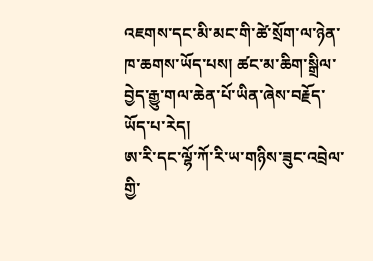འཇགས་དང་མི་མང་གི་ཚེ་སྲོག་ལ་ཉེན་ཁ་ཆགས་ཡོད་པས། ཚང་མ་ཆིག་སྒྲིལ་བྱེད་རྒྱུ་གལ་ཆེན་པོ་ཡིན་ཞེས་བརྗོད་ཡོད་པ་རེད།
ཨ་རི་དང་ལྷོ་ཀོ་རི་ཡ་གཉིས་ཟུང་འབྲེལ་གྱི་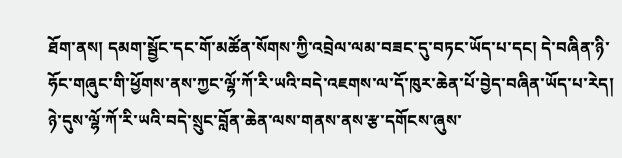ཐོག་ནས། དམག་སྦྱོང་དང་གོ་མཚོན་སོགས་ཀྱི་འབྲེལ་ལམ་བཟང་དུ་བཏང་ཡོད་པ་དང། དེ་བཞིན་ཉི་ཧོང་གཞུང་གི་ཕྱོགས་ནས་ཀྱང་ལྷོ་ཀོ་རི་ཡའི་བདེ་འཇགས་ལ་དོ་ཁུར་ཆེན་པོ་བྱེད་བཞིན་ཡོད་པ་རེད། ཉེ་དུས་ལྷོ་ཀོ་རི་ཡའི་བདེ་སྲུང་བློན་ཆེན་ལས་གནས་ནས་རྩ་དགོངས་ཞུས་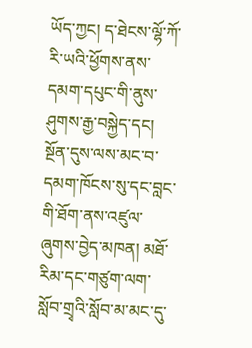ཡོད་ཀྱང། ད་ཐེངས་ལྷོ་ཀོ་རི་ཡའི་ཕྱོགས་ནས་དམག་དཔུང་གི་ནུས་ཤུགས་རྒྱ་བསྐྱེད་དང།  སྔོན་དུས་ལས་མང་བ་དམག་ཁོངས་སུ་དང་བླང་གི་ཐོག་ནས་འཛུལ་ཞུགས་བྱེད་མཁན། མཐོ་རིམ་དང་གཙུག་ལག་སློབ་གྲྭའི་སློབ་མ་མང་དུ་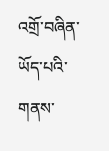འགྲོ་བཞིན་ཡོད་པའི་གནས་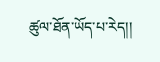ཚུལ་ཐོན་ཡོད་པ་རེད།།